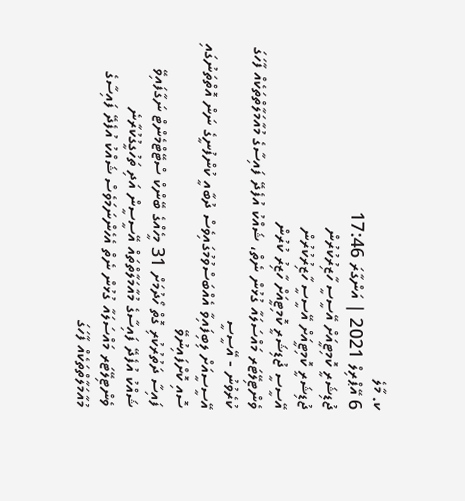ކ. މާލެ
6 އޭޕްރިލް 2021 | އަންގާރަ 17:46
ޖުޑިޝަރީ ކޮމިޓީއަށް އޭސީސީ ހާޒިރުކުރުން
ޖުޑިޝަރީ ކޮމިޓީއަށް އޭސީސީ ހާޒިރުކުރުން
އޭސީސީ ޖުޑިޝަރީ ކޮމިޓީއަށް ހާޒިރު ކުރުން
ވެންޓިލޭޓަރ މައްސަލައާ ގުޅުން ނެތް، ޝައްކު އުފެދޭ ފައިސާގެ މުއާމަލާތްތަކެއް ފާހަގަ ކުރެވުނު - އޭސީސީ
އޭސީސީއަށް ލިބިފައިވާ އެއްބަސްވުމުގައިވެސް ދުބާއީ ކުންފުނީގެ ނަން އޮތްތަނުގައި ސޮއި ކޮށްފައިނުވޭ
ފައިސާ ދަތުރުކުރި ގޮތް ހޯދުމަށް 31 މީހެއްގެ ބޭންކް ސްޓޭޓްމެންޓް ނަގާފައިވޭ
ޝައްކު އުފެދޭ ފައިސާގެ މުއާމަލާތްތައް އޭސީސީން އަދި ތަހުގީގުކުރާނެ
ވެންޓިލޭޓަރ މައްސަލައާ ގުޅުން ނެތް އެހެންނަމަވެސް ޝައްކު އުފެދޭ ފައިސާގެ މުއާމަލާތްތަކެއް ފާހަގަ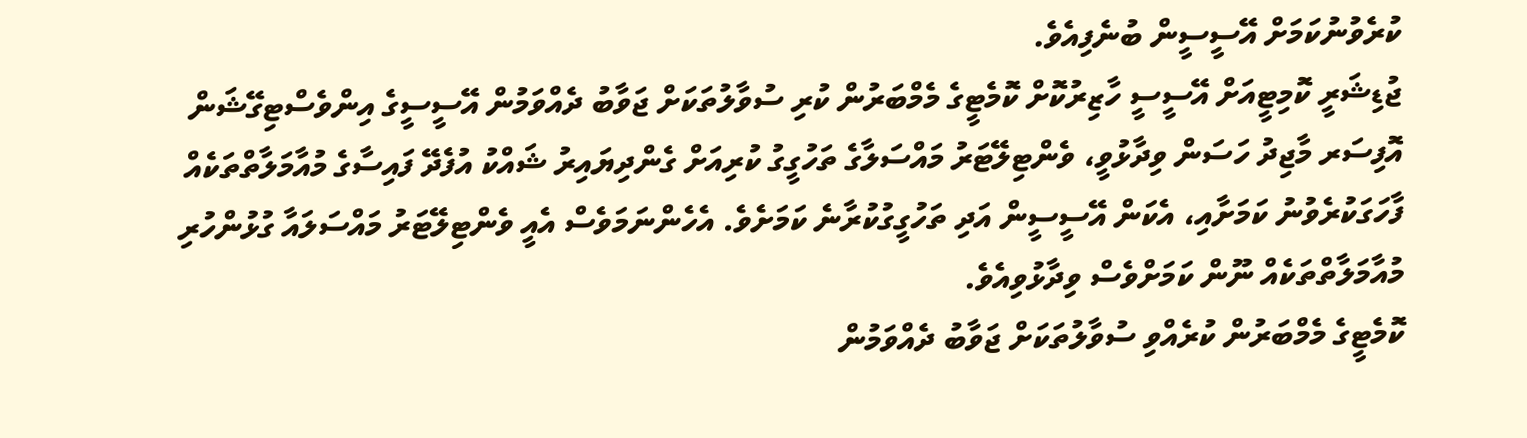ކުރެވުނުކަމަށް އޭސީސީން ބުނެފިއެވެ.
ޖުޑިޝަރީ ކޮމިޓީއަށް އޭސީސީ ހާޒިރުކޮށް ކޮމެޓީގެ މެމްބަރުން ކުރި ސުވާލުތަކަށް ޖަވާބު ދެއްވަމުން އޭސީސީގެ އިންވެސްޓިގޭޝަން އޮފިސަރ މާޖިދު ހަސަން ވިދާޅުވީ، ވެންޓިލޭޓަރު މައްސަލާގެ ތަހުގީގު ކުރިއަށް ގެންދިޔައިރު ޝައްކު އުފެދޭ ފައިސާގެ މުއާމަލާތްތަކެއް ފާހަގަކުރެވުނު ކަމަށާއި، އެކަން އޭސީސީން އަދި ތަހުގީގުކުރާނެ ކަމަށެވެ. އެހެންނަމަވެސް އެއީ ވެންޓިލޭޓަރު މައްސަލައާ ގުޅުންހުރި މުއާމަލާތްތަކެއް ނޫން ކަމަށްވެސް ވިދާޅުވިއެވެ.
ކޮމެޓީގެ މެމްބަރުން ކުރެއްވި ސުވާލުތަކަށް ޖަވާބު ދެއްވަމުން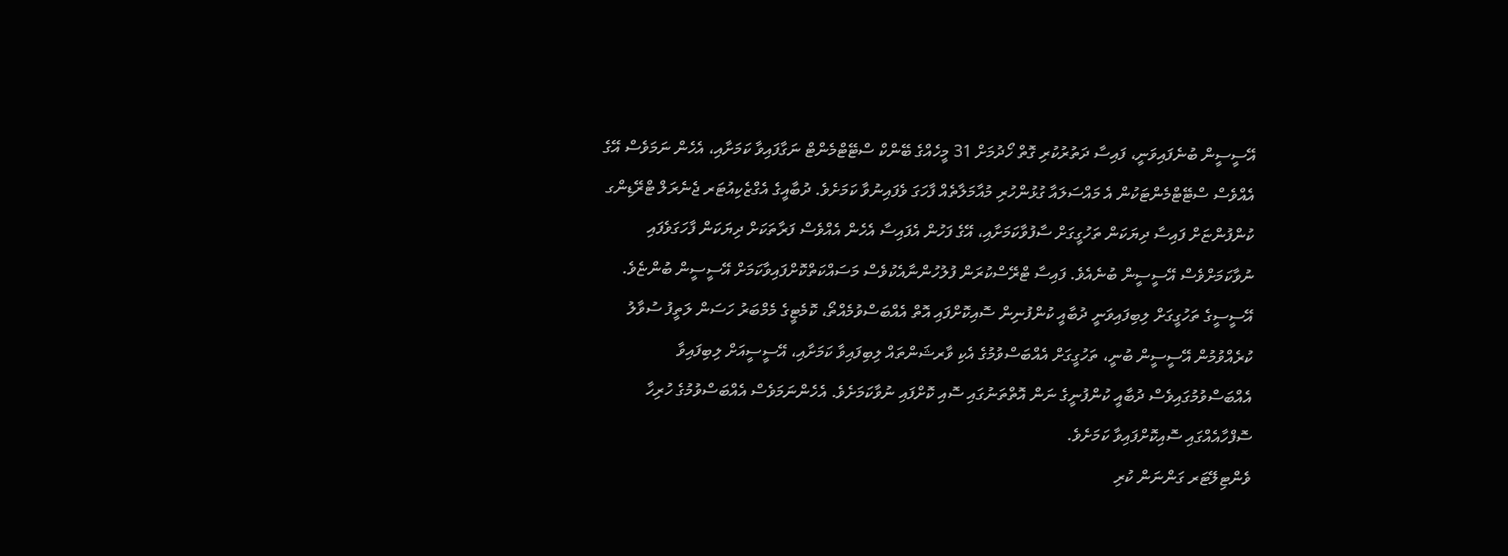އޭސީސީން ބުނެފައިވަނީ، ފައިސާ ދަތުރުކުރި ގޮތް ހޯދުމަށް 31 މީހެއްގެ ބޭންކް ސްޓޭޓްމެންޓް ނަގާފައިވާ ކަމަށާއި، އެހެން ނަމަވެސް އޭގެ އެއްވެސް ސްޓޭޓްމެންޓަކުން އެ މައްސަލައާ ގުޅުންހުރި މުއާމަލާތެއް ފާހަގަ ވެފައިނުވާ ކަމަށެވެ. ދުބާއީގެ އެގްޒެކިއުޓަރ ޖެނެރަލް ޓްރޭޑިންގ ކުންފުންޏަށް ފައިސާ ދިޔަކަން ތަހުގީގަށް ސާފުވާކަމަށާއި، އޭގެ ފަހުން އެފައިސާ އެހެން އެއްވެސް ފަރާތަކަށް ދިޔަކަން ފާހަގަވެފައި ނުވާކަމަށްވެސް އޭސީސީން ބުނެއެވެ. ފައިސާ ޓްރޭސްކުރަން ފުލުހުންނާއެކުވެސް މަސައްކަތްކޮށްފައިވާކަމަށް އޭސީސީން ބުންޏެވެ.
އޭސީސީގެ ތަހުގީގަށް ލިބިފައިވަނީ ދުބާއީ ކުންފުނިން ސޮއިކޮށްފައި އޮތް އެއްބަސްވުމެއްތޯ، ކޮމެޓީގެ މެމްބަރު ހަސަން ލަތީފު ސުވާލު ކުރެއްވުމުން އޭސީސީން ބުނީ، ތަހުގީގަށް އެއްބަސްވުމުގެ އެކި ވާރޝަންތައް ލިބިފައިވާ ކަމަށާއި، އޭސީސީއަށް ލިބިފައިވާ އެއްބަސްވުމުގައިވެސް ދުބާއީ ކުންފުނީގެ ނަން އޮތްތަނުގައި ސޮއި ކޮށްފައި ނުވާކަމަށެވެ. އެހެންނަމަވެސް އެއްބަސްވުމުގެ ހުރިހާ ސޮފްހާއެއްގައި ސޮއިކޮށްފައިވާ ކަމަށެވެ.
ވެންޓިލޭޓަރ ގަންނަން ކުރި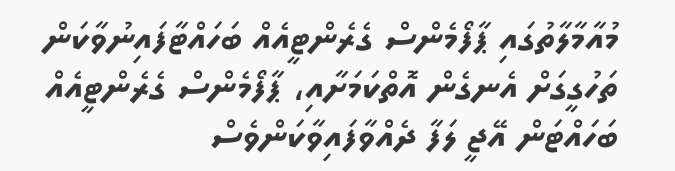މުއާމާލާތުގައި ޕާފޯމެންސް ގެރެންޓީއެއް ބަހައްޓާފައިނުވާކަން ތަހުގީގަށް އެނގެން އޮތްކަމަށާއި، ޕާފޯމެންސް ގެރެންޓީއެއް ބަހައްޓަން އޭޖީ ލަފާ ދެއްވާފައިވާކަންވެސް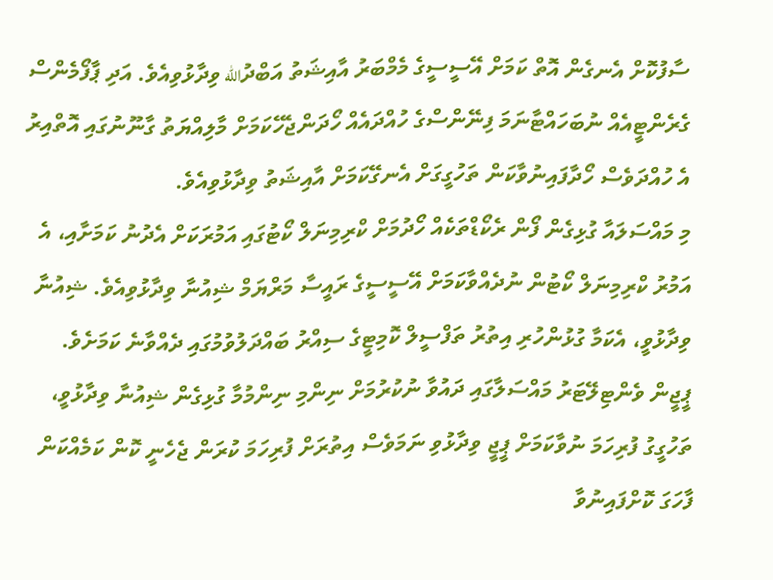ސާފުކޮށް އެނގެން އޮތް ކަމަށް އޭސީސީގެ މެމްބަރު އާއިޝަތު އަބްދުالله ވިދާޅުވިއެވެ. އަދި ޕާފޯމެންސް ގެރެންޓީއެއް ނުބަހައްޓާނަމަ ފިނޭންސްގެ ހުއްދައެއް ހޯދަންޖެހޭކަމަށް މާލިއްޔަތު ގާނޫނުގައި އޮތްއިރު އެ ހުއްދަވެސް ހޯދާފައިނުވާކަން ތަހުގީގަށް އެނގޭކަމަށް އާއިޝަތު ވިދާޅުވިއެވެ.
މި މައްސަލައާ ގުޅިގެން ފޯން ރެކޯޑްތަކެއް ހޯދުމަށް ކްރިމިނަލް ކޯޓުގައި އަމުރަކަށް އެދުނު ކަމަށާއި، އެ އަމުރު ކްރިމިނަލް ކޯޓުން ނުދެއްވާކަމަށް އޭސީސީގެ ރައީސާ މަރްޔަމް ޝިއުނާ ވިދާޅުވިއެވެ. ޝިއުނާ ވިދާޅުވީ، އެކަމާ ގުޅުންހުރި އިތުރު ތަފްސީލް ކޮމިޓީގެ ސިއްރު ބައްދަލުވުމުގައި ދެއްވާނެ ކަމަށެވެ.
ޕީޖީން ވެންޓިލޭޓަރު މައްސަލާގައި ދައުވާ ނުކުރުމަށް ނިންމި ނިންމުމާ ގުޅިގެން ޝިއުނާ ވިދާޅުވީ، ތަހުގީގު ފުރިހަމަ ނުވާކަމަށް ޕީޖީ ވިދާޅުވި ނަމަވެސް އިތުރަށް ފުރިހަމަ ކުރަން ޖެހެނީ ކޮން ކަމެއްކަން ފާހަގަ ކޮށްފައިނުވާ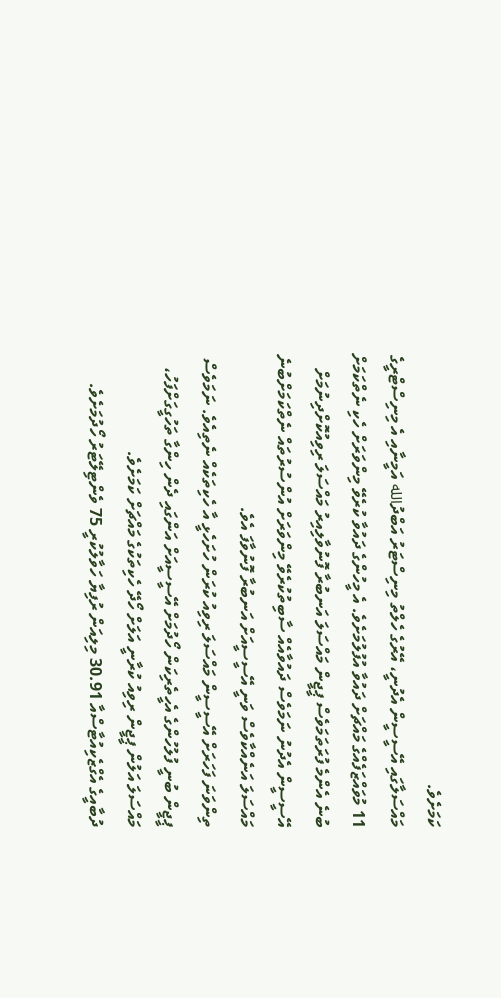ކަމަށެވެ.
މައްސަލާގައި އޭސީސީން އެދުނީ، އޭރުގެ ހެލްތު މިނިސްޓަރު އަބްދުالله އަމީނާއި އެ މިނިސްޓްރީގެ 11 މުވައްޒަފެއްގެ މައްޗަށް ދައުވާ އުފުލުމަށެވެ. އެ މީހުންގެ ދައުވާ ކުރެވޭ މިންވަރަށް ހެކި ނެތްކަމަށް ބުނެ އެންމެ ފުރަތަމަވެސް ޕީޖީން މައްސަލަ އަނބުރާ ފޮނުވާލިއިރު މައްސަލަ ރިވިއުކޮށްދިނުމަށް އޭސީސީން އެދުނު ނަމަވެސް ދައުވާއެއް ސާބިތުކުރެވޭ މިންވަރަށް އުންސުރުތައް ނެތްކަމަށްބުނެ މައްސަލަ އަނެއްކާވެސް ވަނީ އޭސީސީއަށް އަނބުރާ ފޮނުވާފަ އެވެ.
ތިންވަނަ ފަހަރަށް އޭސީސީން މައްސަލަ ރިވިއު ކުރަން ހުށަހެޅީ އާ ހެކިތަކެއް ނެތިއެވެ. ނަމަވެސް ޕީޖީން ބުނީ ފުލުހުންގެ އެހީތެރިކަން ހޯދުމަށް އޭސީސީއަށް އަންގައި ދެން ހިންގާ ތަހުގީގަށްފަހު، މައްސަލަ އަލުން ޕީޖީން ރިވިއު ކުރާނީ އަލަށް ހޯދޭ ހެކިތަކުގެ މައްޗަށް ކަމަށެވެ.
ދުބާއީގެ އެގްޒެކިއުޓާސްއާ 30.91 މިލިއަން ރުފިޔާ ހަވާލުކުރީ 75 ވެންޓިލޭޓަރު ހޯދުމަށެވެ.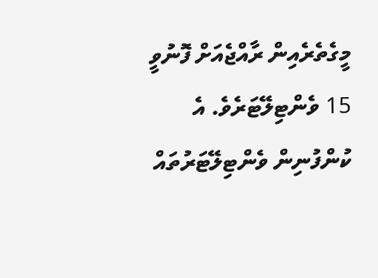މީގެތެރެއިން ރާއްޖެއަށް ފޮނުވީ 15 ވެންޓިލޭޓަރެވެ. އެ ކުންފުނިން ވެންޓިލޭޓަރުތައް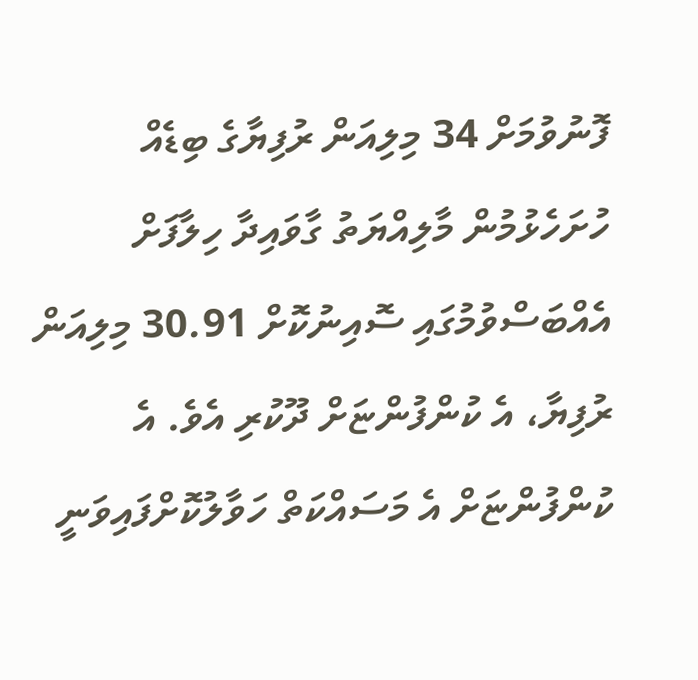ފޮނުވުމަށް 34 މިލިއަން ރުފިޔާގެ ބިޑެއް ހުށަހެޅުމުން މާލިއްޔަތު ގާވައިދާ ހިލާފަށް އެއްބަސްވުމުގައި ސޮއިނުކޮށް 30.91 މިލިއަން ރުފިޔާ، އެ ކުންފުންޏަށް ދޫކުރި އެވެ. އެ ކުންފުންޏަށް އެ މަސައްކަތް ހަވާލުކޮށްފައިވަނީ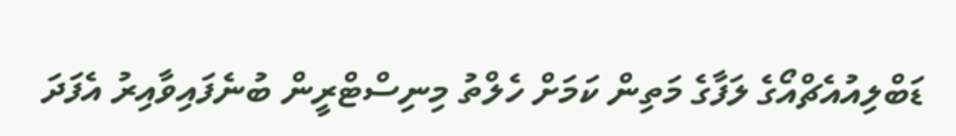ޑަބްލިއުއެޗްއޯގެ ލަފާގެ މަތިން ކަމަށް ހެލްތު މިނިސްޓްރީން ބުނެފައިވާއިރު އެފަދަ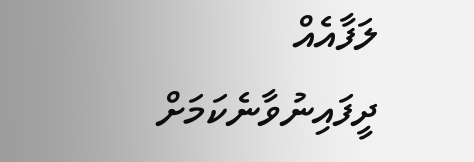ލަފާއެއް ދީފައިނުވާނެކަމަށް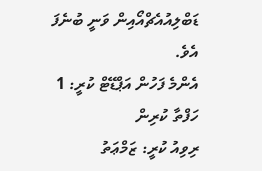ޑަބްލިއުއެޗްއޯއިން ވަނީ ބުނެފަ އެވެ.
އެންމެ ފަހުން އަޕްޑޭޓް ކުރީ: 1 ހަފްތާ ކުރިން
ރިވިއު ކުރީ: ޒަމްޢަތު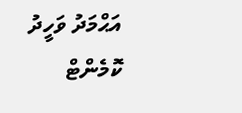އަޙްމަދު ވަހީދު
ކޮމެންޓް